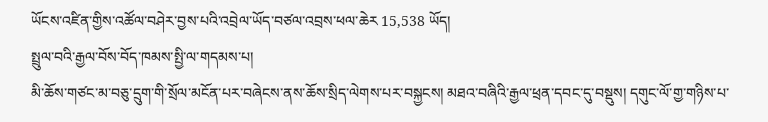ཡོངས་འཛིན་གྱིས་འཚོལ་བཤེར་བྱས་པའི་འབྲེལ་ཡོད་བཙལ་འབྲས་ཕལ་ཆེར 15,538 ཡོད།
སྤྲུལ་བའི་རྒྱལ་བོས་བོད་ཁམས་སྤྱི་ལ་གདམས་པ།
མི་ཆོས་གཙང་མ་བཅུ་དྲུག་གི་སྲོལ་མངོན་པར་བཞེངས་ནས་ཆོས་སྲིད་ལེགས་པར་བསྐྱངས། མཐའ་བཞིའི་རྒྱལ་ཕྲན་དབང་དུ་བསྡུས། དགུང་ལོ་གྱ་གཉིས་པ་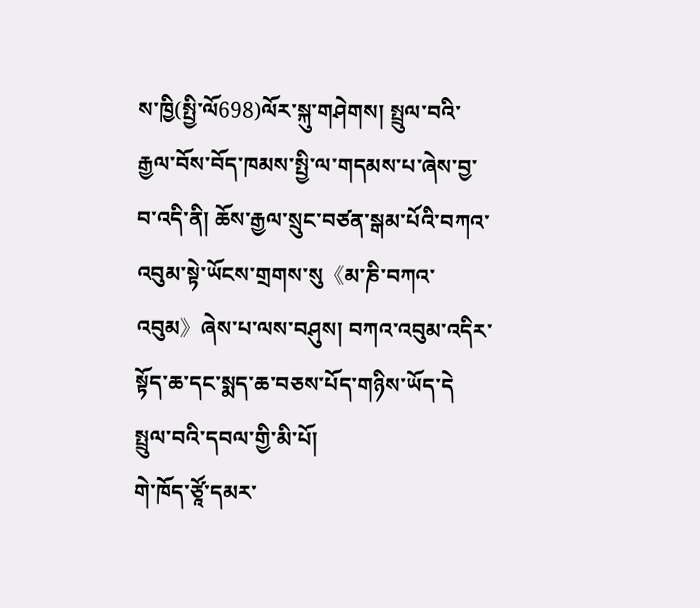ས་ཁྱི(སྤྱི་ལོ698)ལོར་སྐུ་གཤེགས། སྤྲུལ་བའི་རྒྱལ་བོས་བོད་ཁམས་སྤྱི་ལ་གདམས་པ་ཞེས་བྱ་བ་འདི་ནི། ཆོས་རྒྱལ་སྲུང་བཙན་སྒམ་པོའི་བཀའ་འབུམ་སྟེ་ཡོངས་གྲགས་སུ《མ་ཎི་བཀའ་འབུམ》ཞེས་པ་ལས་བཤུས། བཀའ་འབུམ་འདིར་སྟོད་ཆ་དང་སྨད་ཆ་བཅས་པོད་གཉིས་ཡོད་དེ
སྤྲུལ་བའི་དབལ་གྱི་མི་པོ།
གེ་ཁོད་ཙཱོ་དམར་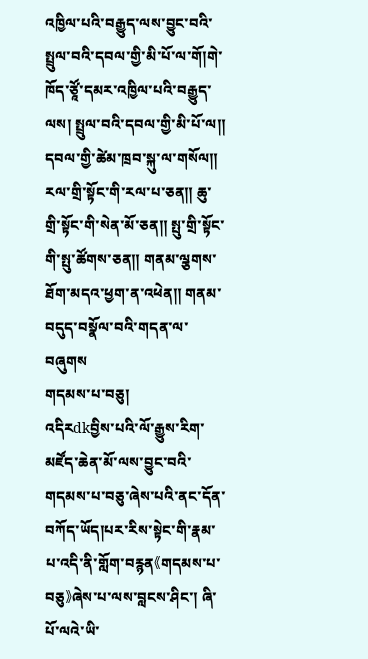འཁྱིལ་པའི་བརྒྱུད་ལས་བྱུང་བའི་སྤྲུལ་བའི་དབལ་གྱི་མི་པོ་ལ་གོ།གེ་ཁོད་ཙཱོ་དམར་འཁྱིལ་པའི་བརྒྱུད་ལས། སྤྲུལ་བའི་དབལ་གྱི་མི་པོ་ལ༎ དབལ་གྱི་ཚེམ་ཁྲབ་སྐུ་ལ་གསོལ༎ རལ་གྲི་སྟོང་གི་རལ་པ་ཅན༎ ཆུ་གྲི་སྟོང་གི་སེན་མོ་ཅན༎ སྤུ་གྲི་སྟོང་གི་སྤུ་ཚོགས་ཅན༎ གནམ་ལྕགས་ཐོག་མདའ་ཕྱག་ན་འཕེན༎ གནམ་བདུད་བསྣོལ་བའི་གདན་ལ་བཞུགས
གདམས་པ་བཅུ།
འདིརdkབྱིས་པའི་ལོ་རྒྱུས་རིག་མཛོད་ཆེན་མོ་ལས་བྱུང་བའི་གདམས་པ་བཅུ་ཞེས་པའི་ནང་དོན་བཀོད་ཡོད།པར་རིས་སྟེང་གི་རྣམ་པ་འདི་ནི་གློག་བརྙན《གདམས་པ་བཅུ》ཞེས་པ་ལས་བླངས་ཤིང་། ཞི་པོ་ལའེ་ཡི་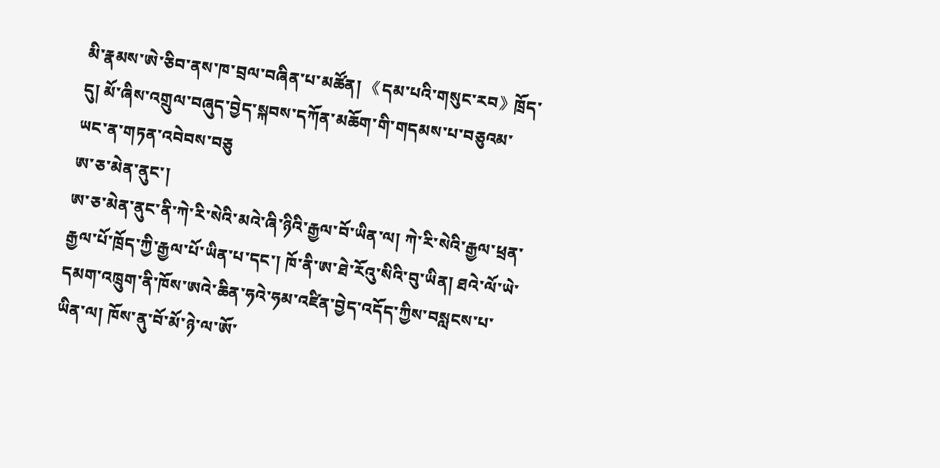མི་རྣམས་ཨེ་ཅིབ་ནས་ཁ་བྲལ་བཞིན་པ་མཚོན། 《དམ་པའི་གསུང་རབ》ཁྲོད་དུ། མོ་ཞིས་འགྲུལ་བཞུད་བྱེད་སྐབས་དཀོན་མཆོག་གི་གདམས་པ་བཅུའམ་ཡང་ན་གཏན་འབེབས་བཅུ
ཨ་ཅ་མེན་ནུང་།
ཨ་ཅ་མེན་ནུང་ནི་ཀེ་རི་སེའི་མའེ་ཞི་ཉིའི་རྒྱལ་བོ་ཡིན་ལ། ཀེ་རི་སེའི་རྒྱལ་ཕྲན་རྒྱལ་པོ་ཁྲོད་ཀྱི་རྒྱལ་པོ་ཡིན་པ་དང་། ཁོ་ནི་ཨ་ཐེ་རོའུ་སིའི་བུ་ཡིན། ཐའེ་ལོ་ཡེ་དམག་འཁྲུག་ནི་ཁོས་ཨའེ་ཆིན་ཧའེ་ཧམ་འཛིན་བྱེད་འདོད་ཀྱིས་བསླངས་པ་ཡིན་ལ། ཁོས་ནུ་བོ་མོ་ཉེ་ལ་ཨོ་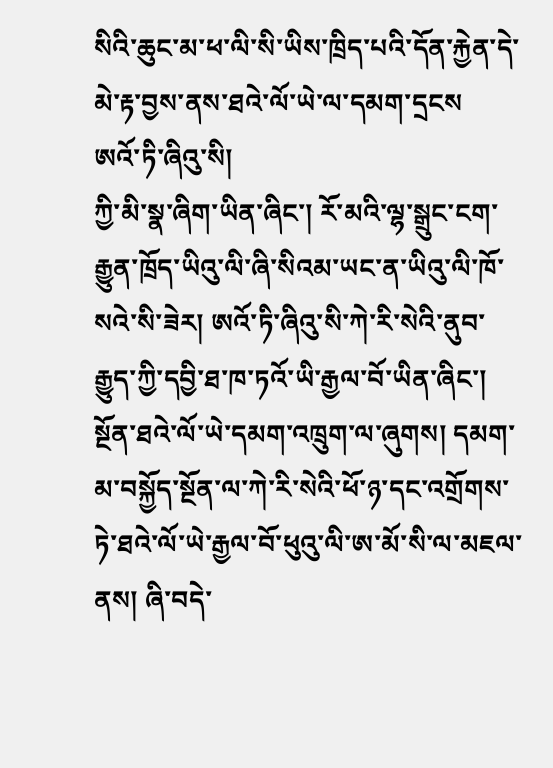སིའི་ཆུང་མ་ཕ་ལི་སི་ཡིས་ཁྲིད་པའི་དོན་རྐྱེན་དེ་མེ་རྟ་བྱས་ནས་ཐའེ་ལོ་ཡེ་ལ་དམག་དྲངས
ཨའོ་ཏི་ཞིའུ་སི།
ཀྱི་མི་སྣ་ཞིག་ཡིན་ཞིང་། རོ་མའི་ལྷ་སྒྲུང་ངག་རྒྱུན་ཁྲོད་ཡིའུ་ལི་ཞི་སིའམ་ཡང་ན་ཡིའུ་ལི་ཁོ་སའེ་སི་ཟེར། ཨའོ་ཏི་ཞིའུ་སི་ཀེ་རི་སེའི་ནུབ་རྒྱུད་ཀྱི་དབྱི་ཐ་ཁ་ཏའོ་ཡི་རྒྱལ་བོ་ཡིན་ཞིང་། སྔོན་ཐའེ་ལོ་ཡེ་དམག་འཁྲུག་ལ་ཞུགས། དམག་མ་བསྐྱོད་སྔོན་ལ་ཀེ་རི་སེའི་ཕོ་ཉ་དང་འགྲོགས་ཏེ་ཐའེ་ལོ་ཡེ་རྒྱལ་བོ་ཕུའུ་ལི་ཨ་མོ་སི་ལ་མཇལ་ནས། ཞི་བདེ་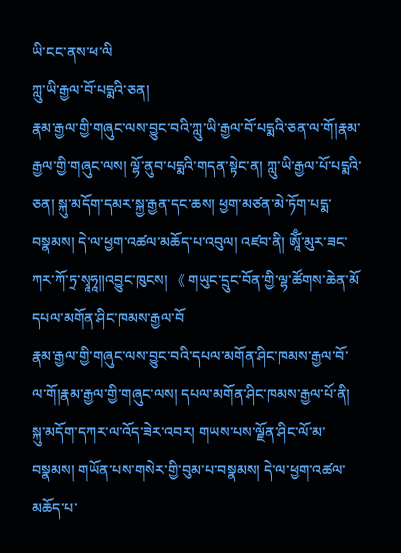ཡི་ངང་ནས་ཕ་ལི
ཀླུ་ཡི་རྒྱལ་བོ་པདྨའི་ཅན།
རྣམ་རྒྱལ་གྱི་གཞུང་ལས་བྱུང་བའི་ཀླུ་ཡི་རྒྱལ་བོ་པདྨའི་ཅན་ལ་གོ།རྣམ་རྒྱལ་གྱི་གཞུང་ལས། ལྷོ་ནུབ་པདྨའི་གདན་སྟེང་ན། ཀླུ་ཡི་རྒྱལ་པོ་པདྨའི་ཅན། སྐུ་མདོག་དམར་སྐྱ་རྒྱན་དང་ཆས། ཕྱག་མཙན་མེ་ཏོག་པདྨ་བསྣམས། དེ་ལ་ཕྱག་འཚལ་མཆོད་པ་འབུལ། འཛབ་ནི། ཨཱོྃ་མུར་ཟང་ཀར་ཀོ་ཏྲ་སྭཱཧཱ༎འབྱུང་ཁུངས། 《 གཡུང་དྲུང་བོན་གྱི་ལྷ་ཚོགས་ཆེན་མོ
དཔལ་མགོན་ཤིང་ཁམས་རྒྱལ་བོ
རྣམ་རྒྱལ་གྱི་གཞུང་ལས་བྱུང་བའི་དཔལ་མགོན་ཤིང་ཁམས་རྒྱལ་བོ་ལ་གོ།རྣམ་རྒྱལ་གྱི་གཞུང་ལས། དཔལ་མགོན་ཤིང་ཁམས་རྒྱལ་པོ་ནི། སྐུ་མདོག་དཀར་ལ་འོད་ཟེར་འབར། གཡས་པས་ལྗོན་ཤིང་ལོ་མ་བསྣམས། གཡོན་པས་གསེར་གྱི་བུམ་པ་བསྣམས། དེ་ལ་ཕྱག་འཚལ་མཆོད་པ་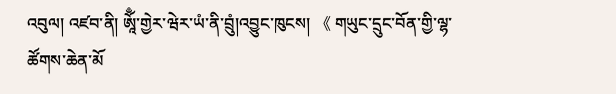འབུལ། འཛབ་ནི། ཨཱོྃ་གྱེར་ཝེར་ཡཾ་ནི་བྲུཾ།འབྱུང་ཁུངས། 《 གཡུང་དྲུང་བོན་གྱི་ལྷ་ཚོགས་ཆེན་མོ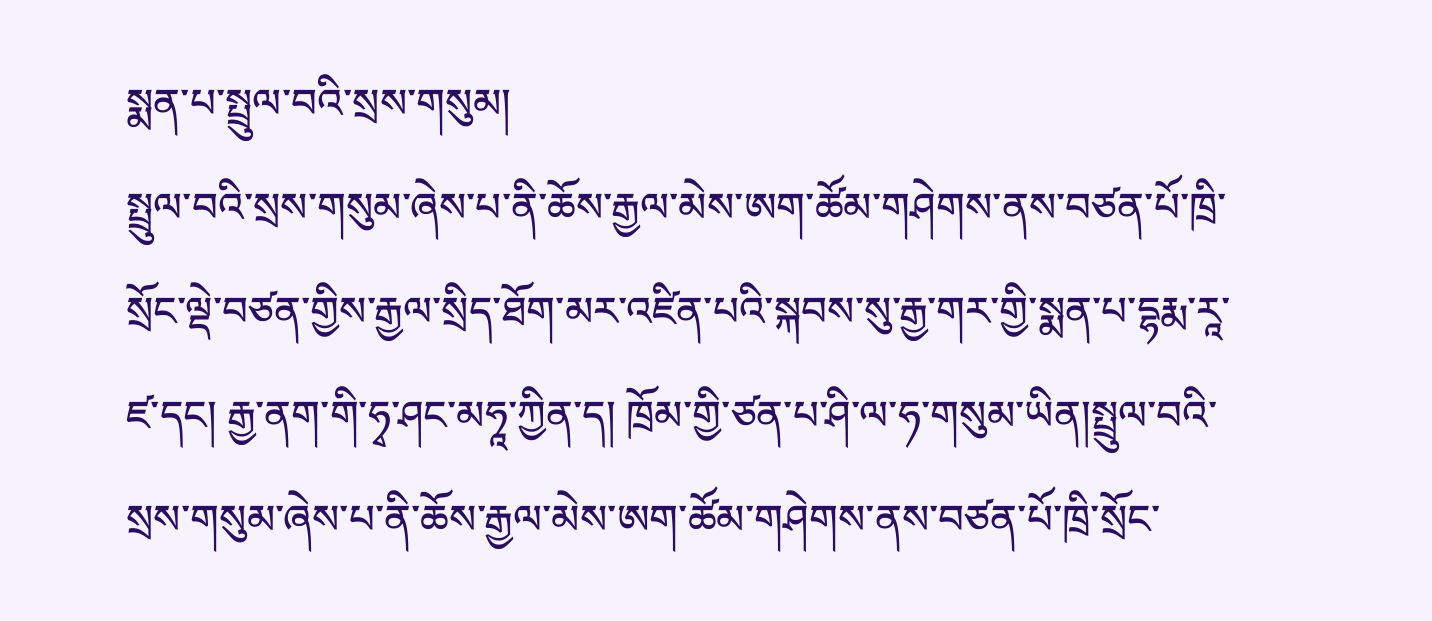སྨན་པ་སྤྲུལ་བའི་སྲས་གསུམ།
སྤྲུལ་བའི་སྲས་གསུམ་ཞེས་པ་ནི་ཆོས་རྒྱལ་མེས་ཨག་ཚོམ་གཤེགས་ནས་བཙན་པོ་ཁྲི་སྲོང་ལྡེ་བཙན་གྱིས་རྒྱལ་སྲིད་ཐོག་མར་འཛིན་པའི་སྐབས་སུ་རྒྱ་གར་གྱི་སྨན་པ་དྷརྨ་རཱ་ཛ་དང། རྒྱ་ནག་གི་ཧྭ་ཤང་མཧཱ་ཀྱིན་ད། ཁྲོམ་གྱི་ཙན་པ་ཤི་ལ་ཧ་གསུམ་ཡིན།སྤྲུལ་བའི་སྲས་གསུམ་ཞེས་པ་ནི་ཆོས་རྒྱལ་མེས་ཨག་ཚོམ་གཤེགས་ནས་བཙན་པོ་ཁྲི་སྲོང་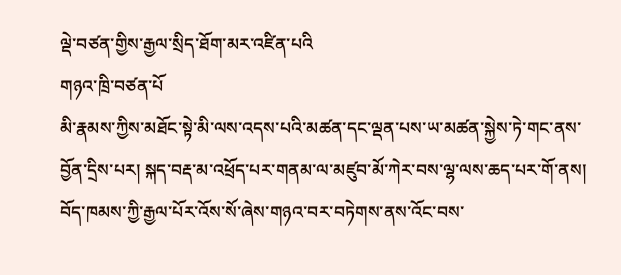ལྡེ་བཙན་གྱིས་རྒྱལ་སྲིད་ཐོག་མར་འཛིན་པའི
གཉའ་ཁྲི་བཙན་པོ
མི་རྣམས་ཀྱིས་མཐོང་སྟེ་མི་ལས་འདས་པའི་མཚན་དང་ལྡན་པས་ཡ་མཚན་སྐྱེས་ཏེ་གང་ནས་བྱོན་དྲིས་པར། སྐད་བརྡ་མ་འཕྲོད་པར་གནམ་ལ་མཛུབ་མོ་ཀེར་བས་ལྷ་ལས་ཆད་པར་གོ་ནས། བོད་ཁམས་ཀྱི་རྒྱལ་པོར་འོས་སོ་ཞེས་གཉའ་བར་བཏེགས་ནས་འོང་བས་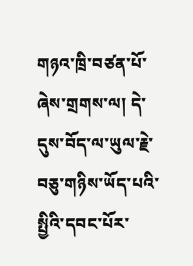གཉའ་ཁྲི་བཙན་པོ་ཞེས་གྲགས་ལ། དེ་དུས་བོད་ལ་ཡུལ་རྗེ་བཅུ་གཉིས་ཡོད་པའི་སྤྱིའི་དབང་པོར་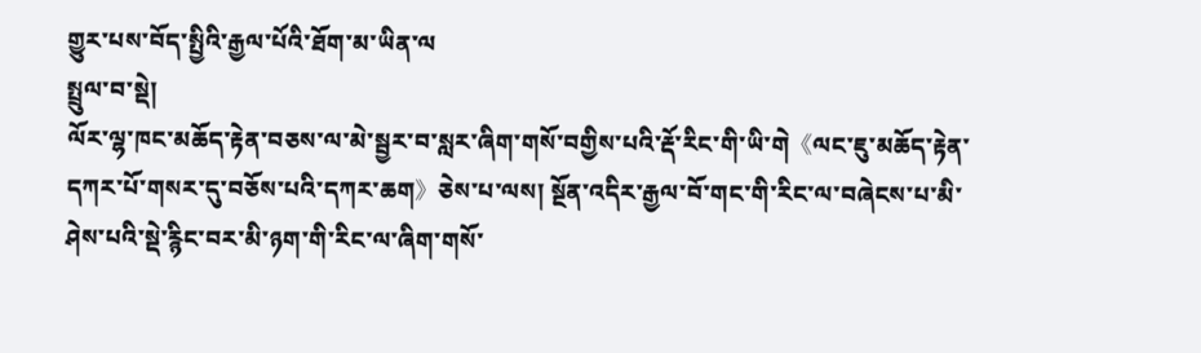གྱུར་པས་བོད་སྤྱིའི་རྒྱལ་པོའི་ཐོག་མ་ཡིན་ལ
སྤྲུལ་བ་སྡེ།
ལོར་ལྷ་ཁང་མཆོད་རྟེན་བཅས་ལ་མེ་སྦྱར་བ་སླར་ཞིག་གསོ་བགྱིས་པའི་རྡོ་རིང་གི་ཡི་གེ《ལང་ཇུ་མཆོད་རྟེན་དཀར་པོ་གསར་དུ་བཅོས་པའི་དཀར་ཆག》ཅེས་པ་ལས། སྔོན་འདིར་རྒྱལ་བོ་གང་གི་རིང་ལ་བཞེངས་པ་མི་ཤེས་པའི་སྡེ་རྙིང་བར་མི་ཉག་གི་རིང་ལ་ཞིག་གསོ་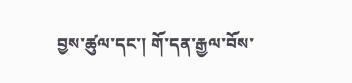བྱས་ཚུལ་དང་། གོ་དན་རྒྱལ་བོས་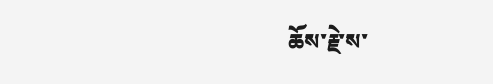ཆོས་རྗེ་ས་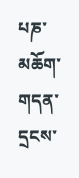པཎ་མཆོག་གདན་དྲངས་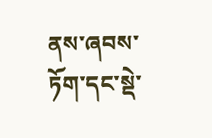ནས་ཞབས་ཏོག་དང་སྡེ་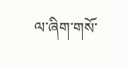ལ་ཞིག་གསོ་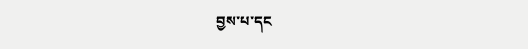བྱས་པ་དང